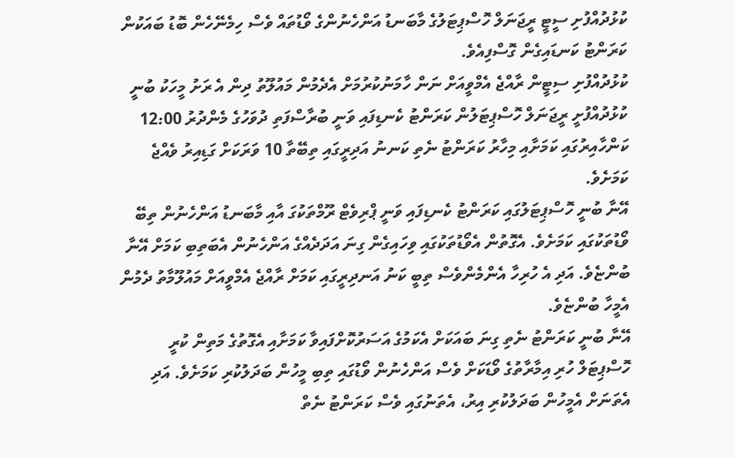ކުޅުދުއްފުށި ސީޓީ ރީޖަނަލް ހޮސްޕިޓަލުގެ މާބަނޑު އަންހެނުންގެ ވޯޑުތައް ވެސް ހިމެނޭހެން ބޮޑު ބައަކުން ކަރަންޓު ކަނޑައިގެން ގޮސްފިއެވެ.
ކުޅުދުއްފުށި ސިޓީން ރާއްޖެ އެމްވީއަށް ނަން ހާމަނުކުރުމަށް އެދެމުން މައުލޫތު ދިން އެ ރަށު މީހަކު ބުނީ ކުޅުދުއްފުށީ ރީޖަނަލް ހޮސްޕިޓަލުން ކަރަންޓު ކެނޑިފައި ވަނީ ބުރާސްފަތި ދުވަހުގެ މެންދުރު 12:00 ކަންހާއިރުގައި ކަމަށާއި މިހާރު ކަރަންޓު ނެތި ކަނނު އަދިރީގައި ތިބޭތާ 10 ވަރަކަށް ގަޑިއިރު ވެއްޖެ ކަމަށެވެ.
އޭނާ ބުނީ ހޮސްޕިޓަލުގައި ކަރަންޓު ކެނޑިފައި ވަނީ ޕްރިވެޓް ރޫމްތަކުގަ އާއި މާބަނޑު އަންހެނުން ތިބޭ ވޯޑުތަކުގައި ކަމަށެވެ. އެގޮތުން އެވޯޑުތަކުގައި ވިހައިގެން ގިނަ އަދަދެއްގެ އަންހެނުން އެބަތިބި ކަމަށް އޭނާ ބުންޏެވެ. އަދި އެ ހުރިހާ އެންމެންވެސް ތިބީ ކަނު އަނދިރީގައި ކަމަށް ރާއްޖެ އެމްވީއަށް މައުލޫމާތު ދެމުން އެމީހާ ބުންޏެވެ.
އޭނާ ބުނީ ކަރަންޓު ނެތި ގިނަ ބައަކަށް އެކަމުގެ އަސަރުކޮށްފައިވާ ކަމަށާއި އެގޮތުގެ މަތިން ކުރީ ހޮސްޕިޓަލް ހުރި އިމާރާތުގެ ވޯޑަކަށް ވެސް އަންހެނުން ވޯޑުގައި ތިބި މީހުން ބަދަލުކުރި ކަމަށެވެ. އަދި އެތަނަށް އެމީހުން ބަދަލުކުރި އިރު، އެތަނުގައި ވެސް ކަރަންޓު ނެތް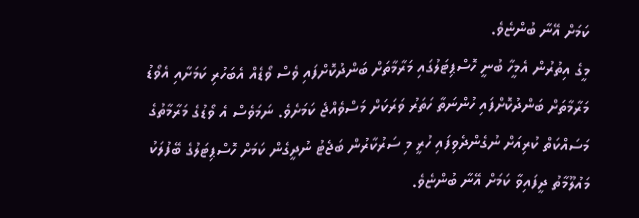ކަމަށް އޭނާ ބުންޏެވެ.
މީގެ އިތުރުން އެމީހާ ބުނީ ހޮސްޕިޓަލުގައި މަރާމާތަށް ބަންދުކޮށްފައި ވެސް ވޯޑެއް އެބަހުރި ކަމަށާއި އެވޯޑު މަރާމާތަށް ބަންދުކޮށްފައި ހުންނަތާ ހަތަރު ވަރަކަށް މަސްވެއްޖެ ކަމަށެވެ. ނަމަވެސް އެ ވޯޑުގެ މަރާމާތުގެ މަސައްކަތް ކުރިއަށް ނުގެންދެވިފައި ހުރީ މި ސަރުކާރުން ބަޖެޓު ނުދީގެން ކަމަށް ހޮސްޕިޓަލުގެ ބޭފުލަކު މައުލޫމާތު ދީފައިވާ ކަމަށް އޭނާ ބުންޏެވެ.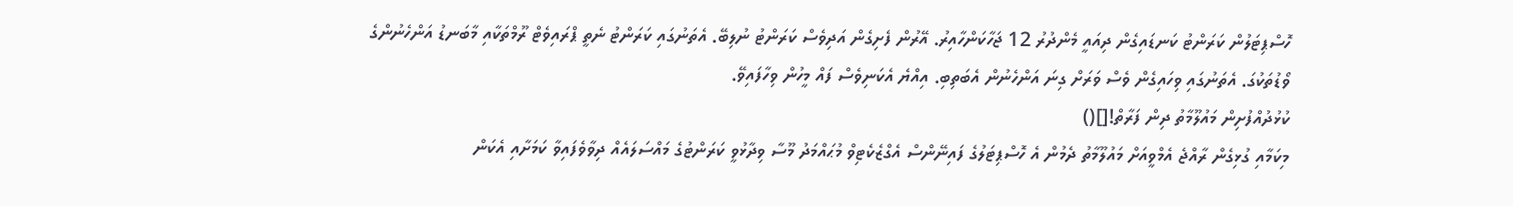ހޮސްޕިޓަލުން ކަރަންޓު ކަނޑައިގެން ދިއައީ މެންދުރު 12 ޖަހާކަންހާއިރު. އޭރުން ފެށިގެން އަދިވެސް ކަރަންޓު ނުލިބޭ. އެތަނުގައި ކަރަންޓު ނެތީ ޕްރައިވެޓް ރޫމްތަކާއި މާބަނޑު އަންހެނުންގެ ވޯޑުތަކުގަ. އެތަނުގައި ވިހައިގެން ވެސް ވަރަށް ގިނަ އަންހެނުން އެބަތިބި. އިއްޔެ އެކަނިވެސް ފައް މީހުން ވިހާފައިވޭ.
ކުޅުދުއްފުށިން މައުލޫމާތު ދިން ފަރާތް![]()
މިކަމާއި ގުޅިގެން ރާއްޖެ އެމްވީއަށް މައުލޫމާތު ދެމުން އެ ހޮސްޕިޓަލުގެ ފައިނޭންސް އެގްޒެކެޓިވް މުޙައްމަދު މޫސާ ވިދާޅުވީ ކަރަންޓުގެ މައްސަލައެއް ދިވާވެފައިވާ ކަމަށާއި އެކަން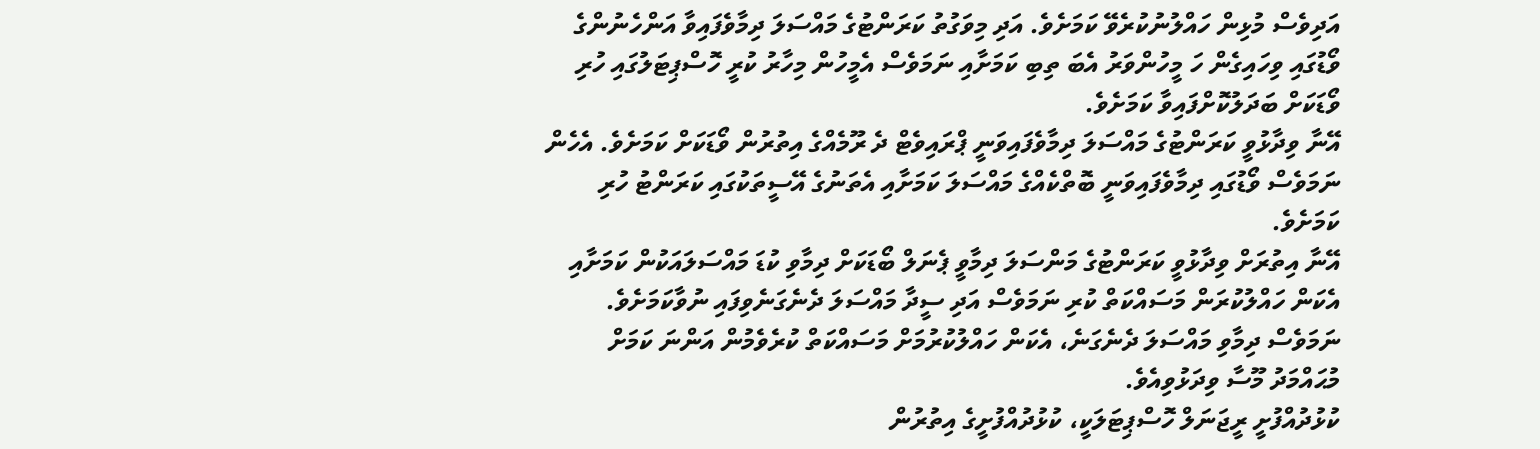އަދިވެސް މުޅިން ހައްލުނުކުރެވޭ ކަމަށެވެ. އަދި މިވަގުތު ކަރަންޓުގެ މައްސަލަ ދިމާވެފައިވާ އަންހެނުންގެ ވޯޑުގައި ވިހައިގެން ހަ މީހުންވަރު އެބަ ތިބި ކަމަށާއި ނަމަވެސް އެމީހުން މިހާރު ކުރީ ހޮސްޕިޓަލުގައި ހުރި ވޯޑަކަށް ބަދަލުކޮށްފައިވާ ކަމަށެވެ.
އޭނާ ވިދާޅުވީ ކަރަންޓުގެ މައްސަލަ ދިމާވެފައިވަނީ ޕްރައިވެޓް ދެ ރޫމެއްގެ އިތުރުން ވޯޑަކަށް ކަމަށެވެ. އެހެން ނަމަވެސް ވޯޑުގައި ދިމާވެފައިވަނީ ބޮތްކެއްގެ މައްސަލަ ކަމަށާއި އެތަނުގެ އޭސީތަކުގައި ކަރަންޓު ހުރި ކަމަށެވެ.
އޭނާ އިތުރަށް ވިދާޅުވީ ކަރަންޓުގެ މަންސަލަ ދިމާވީ ޕެނަލް ބޯޑަކަށް ދިމާވި ކުޑަ މައްސަލައަކުން ކަމަށާއި އެކަން ހައްލުކުރަން މަސައްކަތް ކުރި ނަމަވެސް އަދި ސީދާ މައްސަލަ ދެނެގަނެވިފައި ނުވާކަމަށެވެ. ނަމަވެސް ދިމާވި މައްސަލަ ދެނެގަނެ، އެކަން ހައްލުކުރުމަށް މަސައްކަތް ކުރެވެމުން އަންނަ ކަމަށް މުޙައްމަދު މޫސާ ވިދަޅުވިއެވެ.
ކުޅުދުއްފުށީ ރީޖަނަލް ހޮސްޕިޓަލަކީ، ކުޅުދުއްފުށީގެ އިތުރުން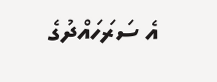އެ ސަރަހައްދުގެ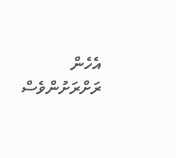އެހެން ރަށްރަށުންވެސް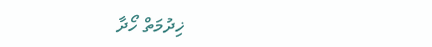ޚިދުމަތް ހޯދާ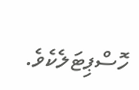ހޮސްޕިޓަލެކެވެ.